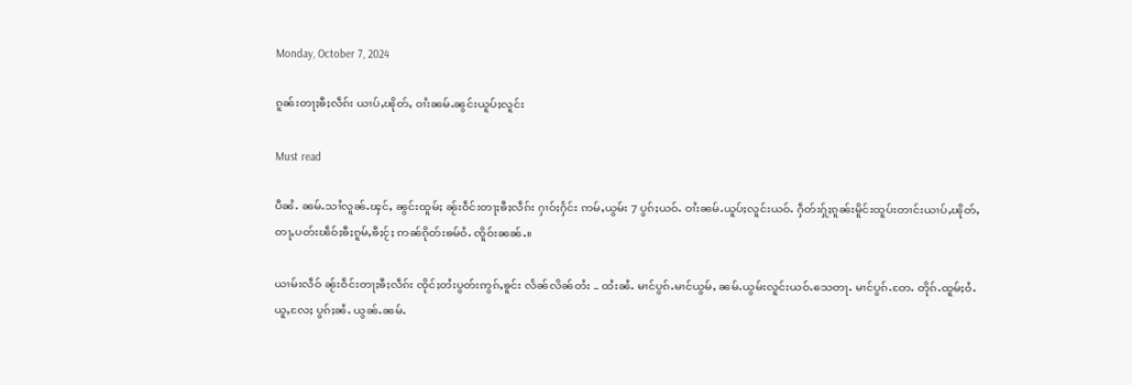Monday, October 7, 2024

ၵူၼ်းတႃႈၶီႈလဵၵ်း ယၢပ်ႇၽိုတ်ႇ ဝၢႆးၼမ်ႉၼွင်းယူပ်ႈလူင်း

Must read

ပီၼႆႉ ၼမ်ႉသၢႆလူၼ်ႉၾင်ႇ ၼွင်းထူမ်ႈ ၼႂ်းဝဵင်းတႃႈၶီႈလဵၵ်း ႁၢဝ်ႈႁႅင်း ဢမ်ႇယွမ်း 7 ပွၵ်ႈယဝ်ႉ ဝၢႆးၼမ်ႉယူပ်ႈလူင်းယဝ်ႉ ႁဵတ်းႁႂ်ႈၵူၼ်းမိူင်းထူပ်းတၢင်းယၢပ်ႇၽိုတ်ႇ တႃႇပတ်းၽဵဝ်ႈၶီႈၵူမ်ႇၶီႈငႂ်ႈ ဢၼ်ၵိုတ်းၶမ်ဝႆႉ ၸိူဝ်းၼၼ်ႉ။

ယၢမ်းလဵဝ် ၼႂ်းဝဵင်းတႃႈၶီႈလဵၵ်း ၸိုင်ႈတႆးပွတ်းဢွၵ်ႇၶူင်း လႅၼ်လိၼ်တႆး – ထႆးၼႆႉ မၢင်ပွၵ်ႉမၢင်ယွမ်ႇ ၼမ်ႉယွမ်းလူင်းယဝ်ႉသေတႃႉ မၢင်ပွၵ်ႉတႄႉ တိုၵ်ႉထူမ်ႈဝႆႉယူႇလႄႈ ပွၵ်ႈၼႆႉ ယွၼ်ႉၼမ်ႉ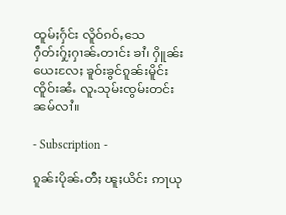ထူမ်ႈႁႅင်း လိူဝ်ၵဝ်ႇသေ ႁဵတ်းႁႂ်ႈႁၢၼ်ႉတၢင်း ၶၢႆ၊ ႁိူၼ်းယေးလႄႈ ၶူဝ်းၶွင်ၵူၼ်းမိူင်း ၸိူဝ်းၼႆႉ လူႉသုမ်းၸွမ်းတင်းၼမ်လၢႆ။

- Subscription -

ၵူၼ်းပိုၼ်ႉတီႈ ၽူႈယိင်း ဢႃယု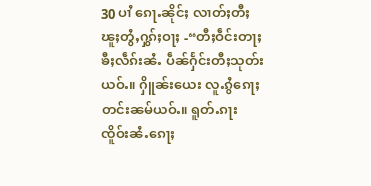30 ပၢႆ ၵေႃႉၼိုင်ႈ လၢတ်ႈတီႈၽူႈတွႆႇႁွၵ်ႈဝႃႈ -“တီႈဝဵင်းတႃႈၶီႈလဵၵ်းၼႆႉ ပဵၼ်ႁႅင်းတီႈသုတ်းယဝ်ႉ။ ႁိူၼ်းယေး လူႉၵွႆၵေႃႈတင်းၼမ်ယဝ်ႉ။ ရူတ်ႉၵႃး ၸိူဝ်းၼႆႉၵေႃႈ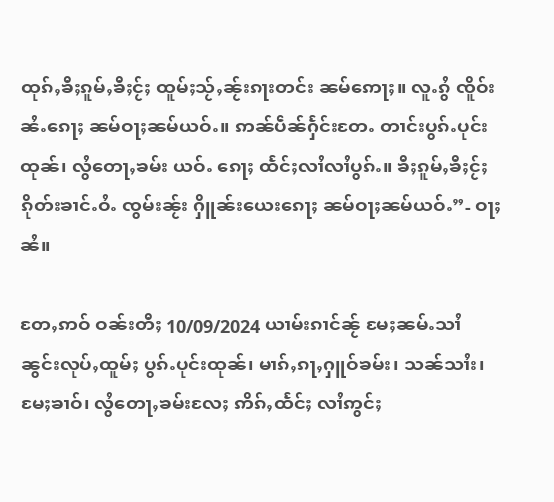ထုၵ်ႇၶီႈၵူမ်ႇၶီႈငႂ်ႈ ထူမ်ႈသႂ်ႇၼႂ်းၵႃးတင်း ၼမ်ဢေႃႈ။ လူႉၵွႆ ၸိူဝ်းၼႆႉၵေႃႈ ၼမ်ဝႃႈၼမ်ယဝ်ႉ။ ဢၼ်ပဵၼ်ႁႅင်းတႄႉ တၢင်းပွၵ်ႉပုင်းထုၼ်၊ လွႆတေႃႇၶမ်း ယဝ်ႉ ၵေႃႈ ထႅင်ႈလၢႆလၢႆပွၵ်ႉ။ ၶီႈၵူမ်ႇၶီႈငႂ်ႈ ၵိုတ်းၶၢင်ႉဝႆႉ ၸွမ်းၼႂ်း ႁိူၼ်းယေးၵေႃႈ ၼမ်ဝႃႈၼမ်ယဝ်ႉ”- ဝႃႈၼႆ။

တႄႇဢဝ် ဝၼ်းတီႈ 10/09/2024 ယၢမ်းၵၢင်ၼႂ် မႄႈၼမ်ႉသၢႆ ၼွင်းလုပ်ႇထူမ်ႈ ပွၵ်ႉပုင်းထုၼ်၊ မၢၵ်ႇၵႃႇႁူဝ်ၶမ်း၊ သၼ်သၢႆး၊ မႄႈၶၢဝ်၊ လွႆတေႃႇၶမ်းလႄႈ ဢိၵ်ႇထႅင်ႈ လၢႆဢွင်ႈ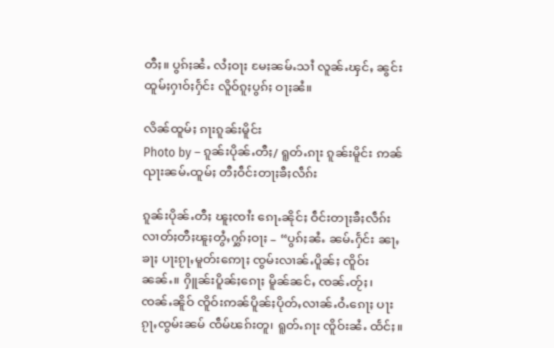တီႈ။ ပွၵ်ႈၼႆႉ လႆႈဝႃႈ မႄႈၼမ်ႉသၢႆ လူၼ်ႉၾင်ႇ ၼွင်းထူမ်ႈႁၢဝ်ႈႁႅင်း လိူဝ်ၵူႈပွၵ်ႈ ဝႃႈၼႆ။

လိၼ်ထူမ်ႈ ၵႃးၵူၼ်းမိူင်း
Photo by – ၵူၼ်းပိုၼ်ႉတီႈ/ ရူတ်ႉၵႃး ၵူၼ်းမိူင်း ဢၼ်ၺႃးၼမ်ႉထူမ်ႈ တီႈဝဵင်းတႃႈၶီႈလဵၵ်း

ၵူၼ်းပိုၼ်ႉတီႈ ၽူႈၸၢႆး ၵေႃႉၼိုင်ႈ ဝဵင်းတႃႈၶီႈလဵၵ်း လၢတ်ႈတီႈၽူႈတွႆႇႁွၵ်ႈဝႃႈ – “ပွၵ်ႈၼႆႉ ၼမ်ႉႁႅင်း ၼႃႇၶႃႈ ပႃးၵႂႃႇမူတ်းဢေႃႈ ၸွမ်းလၢၼ်ႉပိူၼ်ႈ ၸိူဝ်းၼၼ်ႉ။ ႁိူၼ်းပိူၼ်ႈၵေႃႈ မိူၼ်ၼင်ႇ ၸၼ်ႉတႂ်ႈ၊ ၸၼ်ႉၼိူဝ် ၸိူဝ်းဢၼ်ပိူၼ်ႈပိုတ်ႇလၢၼ်ႉဝႆႉၵေႃႈ ပႃးၵႂႃႇၸွမ်းၼမ် ၸဵမ်ၽၵ်းတူ၊ ရူတ်ႉၵႃး ၸိူဝ်းၼႆႉ ထႅင်ႈ။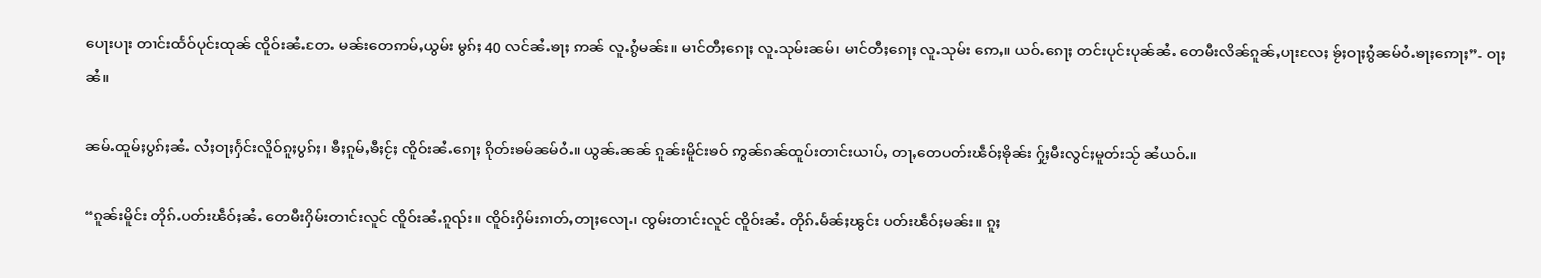ပေႃးပႃး တၢင်းထႅဝ်ပုင်းထုၼ် ၸိူဝ်းၼႆႉတႄႉ မၼ်းတေဢမ်ႇယွမ်း မွၵ်ႈ 40 လင်ၼႆႉၶႃႈ ဢၼ် လူႉၵွႆမၼ်း။ မၢင်တီႈၵေႃႈ လူႉသုမ်းၼမ်၊ မၢင်တီႈၵေႃႈ လူႉသုမ်း ဢေႇ။ ယဝ်ႉၵေႃႈ တင်းပုင်းပုၼ်ၼႆႉ တေမီးလိၼ်ၵူၼ်ႇပႃးလႄႈ ၶႂ်ႈဝႃႈၵွႆၼမ်ဝႆႉၶႃႈဢေႃႈ”- ဝႃႈၼႆ။

ၼမ်ႉထူမ်ႈပွၵ်ႈၼႆႉ လႆႈဝႃႈႁႅင်းလိူဝ်ၵူႈပွၵ်ႈ၊ ၶီႈၵူမ်ႇၶီႈငႂ်ႈ ၸိူဝ်းၼႆႉၵေႃႈ ၵိုတ်းၶမ်ၼမ်ဝႆႉ။ ယွၼ်ႉၼၼ် ၵူၼ်းမိူင်းၶဝ် ဢွၼ်ၵၼ်ထူပ်းတၢင်းယၢပ်ႇ တႃႇတေပတ်းၽဵဝ်ႈၶိုၼ်း ႁႂ်ႈမီးလွင်ႈမူတ်းသႂ် ၼႆယဝ်ႉ။

“ၵူၼ်းမိူင်း တိုၵ်ႉပတ်းၽဵဝ်ႈၼႆႉ တေမီးႁိမ်းတၢင်းလူင် ၸိူဝ်းၼႆႉၵူၺ်း။ ၸိူဝ်းႁိမ်းၵၢတ်ႇတႃႈလေႃႉ၊ ၸွမ်းတၢင်းလူင် ၸိူဝ်းၼႆႉ တိုၵ်ႉမႅၼ်ႈၽွင်း ပတ်းၽဵဝ်ႈမၼ်း။ ၵူႈ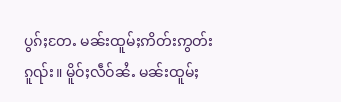ပွၵ်ႈတႄႉ မၼ်းထူမ်ႈဢိတ်းဢွတ်း ၵူၺ်း။ မိူဝ်ႈလဵဝ်ၼႆႉ မၼ်းထူမ်ႈ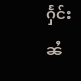ႁႅင်းၼႆ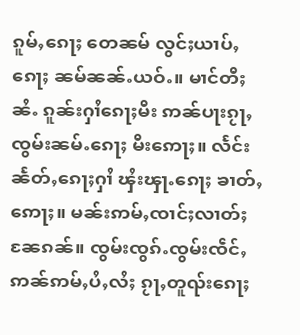ၵူမ်ႇၵေႃႈ တေၼမ် လွင်ႈယၢပ်ႇၵေႃႈ ၼမ်ၼၼ်ႉယဝ်ႉ။ မၢင်တီႈ ၼႆႉ ၵူၼ်းႁၢႆၵေႃႈမီး ဢၼ်ပႃးၵႂႃႇၸွမ်းၼမ်ႉၵေႃႈ မီးဢေႃႈ။ လႅင်းၼႅတ်ႇၵေႃႈႁၢႆ ၾႆးၾႃႉၵေႃႈ ၶၢတ်ႇ ဢေႃႈ။ မၼ်းဢမ်ႇၸၢင်ႈလၢတ်ႈၼႄၵၼ်။ ၸွမ်းၸွၵ်ႉၸွမ်းၸဵင်ႇ ဢၼ်ဢမ်ႇပႆႇလႆႈ ၵႂႃႇတူၺ်းၵေႃႈ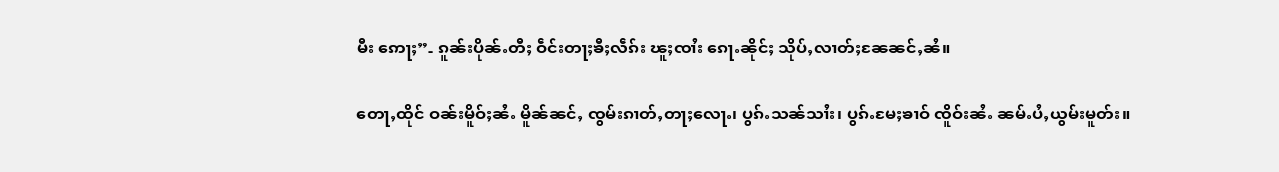မီး ဢေႃႈ”- ၵူၼ်းပိုၼ်ႉတီႈ ဝဵင်းတႃႈၶီႈလဵၵ်း ၽူႈၸၢႆး ၵေႃႉၼိုင်ႈ သိုပ်ႇလၢတ်ႈၼႄၼင်ႇၼႆ။

တေႃႇထိုင် ဝၼ်းမိူဝ်ႈၼႆႉ မိူၼ်ၼင်ႇ ၸွမ်းၵၢတ်ႇတႃႈလေႃႉ၊ ပွၵ်ႉသၼ်သၢႆး၊ ပွၵ်ႉမႄႈၶၢဝ် ၸိူဝ်းၼႆႉ ၼမ်ႉပႆႇယွမ်းမူတ်း။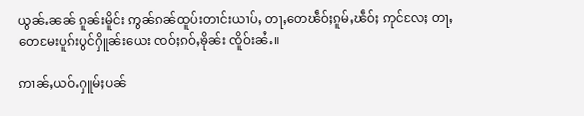ယွၼ်ႉၼၼ် ၵူၼ်းမိူင်း ဢွၼ်ၵၼ်ထူပ်းတၢင်းယၢပ်ႇ တႃႇတေၽဵဝ်ႈၵူမ်ႇၽဵဝ်ႈ ဢုင်လႄႈ တႃႇတေမႄးပူၵ်းပွင်ႁိူၼ်းယေး ၸဝ်ႈၵဝ်ႇၶိုၼ်း ၸိူဝ်းၼႆႉ။

ဢၢၼ်ႇယဝ်ႉႁူမ်ႈပၼ်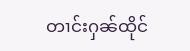တၢင်းႁၼ်ထိုင်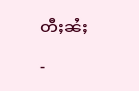တီႈၼႆႈ

-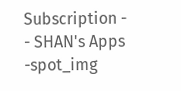Subscription -
- SHAN's Apps -spot_img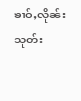ၶၢဝ်ႇလိုၼ်းသုတ်း